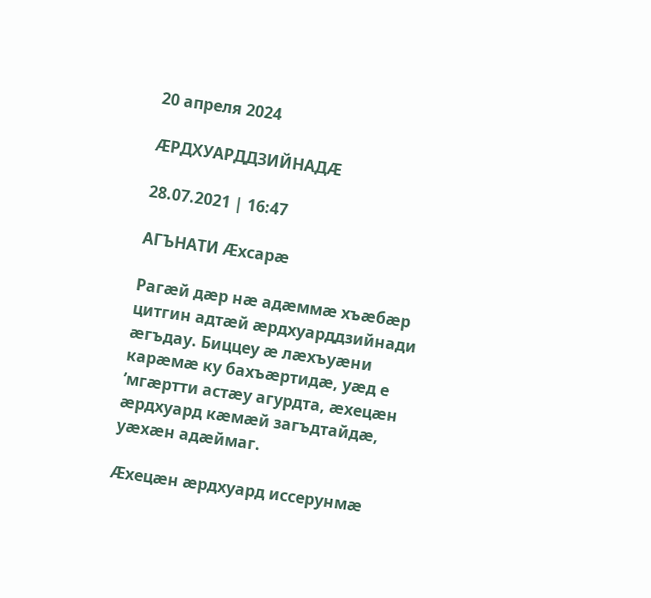20 апреля 2024

ӔРДХУАРДДЗИЙНАДӔ

28.07.2021 | 16:47

АГЪНАТИ Æхсарæ

Рагӕй дӕр нӕ адӕммӕ хъӕбӕр цитгин адтӕй ӕрдхуарддзийнади ӕгъдау. Биццеу ӕ лӕхъуӕни карӕмӕ ку бахъӕртидӕ, уӕд е ’мгӕртти астӕу агурдта, ӕхецӕн ӕрдхуард кӕмӕй загъдтайдӕ, уӕхӕн адӕймаг.

Ӕхецӕн ӕрдхуард иссерунмӕ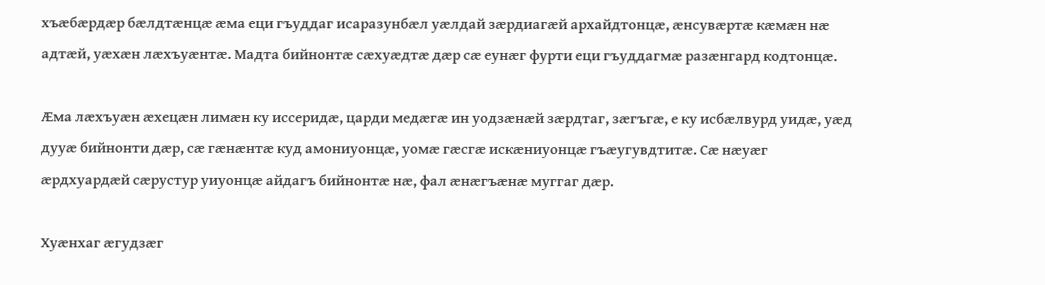хъӕбӕрдӕр бӕлдтӕнцӕ ӕма еци гъуддаг исаразунбӕл уӕлдай зӕрдиагӕй архайдтонцӕ, ӕнсувӕртӕ кӕмӕн нӕ адтӕй, уӕхӕн лӕхъуӕнтӕ. Мадта бийнонтӕ сӕхуӕдтӕ дӕр сӕ еунӕг фурти еци гъуддагмӕ разӕнгард кодтонцӕ.

Ӕма лӕхъуӕн ӕхецӕн лимӕн ку иссеридӕ, царди медӕгӕ ин уодзӕнӕй зӕрдтаг, зӕгъгӕ, е ку исбӕлвурд уидӕ, уӕд дууӕ бийнонти дӕр, сӕ гӕнӕнтӕ куд амониуонцӕ, уомӕ гӕсгӕ искӕниуонцӕ гъӕугувдтитӕ. Сӕ нӕуӕг ӕрдхуардӕй сӕрустур уиуонцӕ айдагъ бийнонтӕ нӕ, фал ӕнӕгъӕнӕ муггаг дӕр.

Хуӕнхаг ӕгудзӕг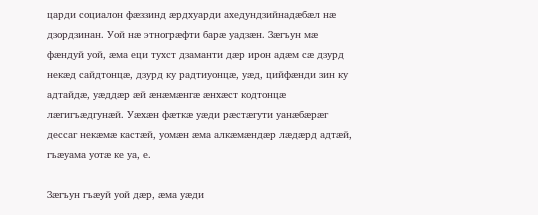царди социалон фӕззинд ӕрдхуарди ахедундзийнадӕбӕл нӕ дзордзинан. Уой нӕ этногрӕфти барӕ уадзӕн. Зӕгъун мӕ фӕндуй уой, ӕма еци тухст дзаманти дӕр ирон адӕм сӕ дзурд некӕд сайдтонцӕ, дзурд ку радтиуонцӕ, уӕд, цийфӕнди зин ку адтайдӕ, уӕддӕр ӕй ӕнӕмӕнгӕ ӕнхӕст кодтонцӕ лӕгигъӕдгунӕй. Уӕхӕн фӕткӕ уӕди рӕстӕгути уанӕбӕрӕг дессаг некӕмӕ кастӕй, уомӕн ӕма алкӕмӕндӕр лӕдӕрд адтӕй, гъӕуама уотӕ ке уа, е.

Зӕгъун гъӕуй уой дӕр, ӕма уӕди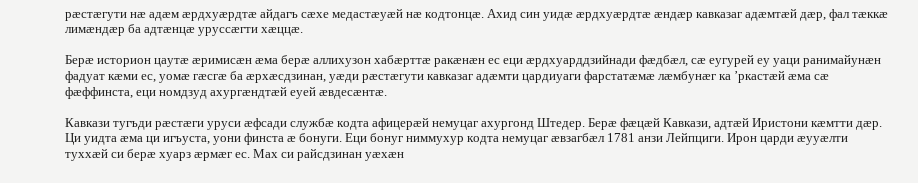рӕстӕгути нӕ адӕм ӕрдхуӕрдтӕ айдагъ сӕхе медастӕуӕй нӕ кодтонцӕ. Ахид син уидӕ ӕрдхуӕрдтӕ ӕндӕр кавказаг адӕмтӕй дӕр, фал тӕккӕ лимӕндӕр ба адтӕнцӕ уруссӕгти хӕццӕ.

Берӕ историон цаутӕ ӕримисӕн ӕма берӕ аллихузон хабӕрттӕ ракӕнӕн ес еци ӕрдхуарддзийнади фӕдбӕл, сӕ еугурей еу уаци ранимайунӕн фадуат кӕми ес, уомӕ гӕсгӕ ба ӕрхӕсдзинан, уӕди рӕстӕгути кавказаг адӕмти цардиуаги фарстатӕмӕ лӕмбунӕг ка ’ркастӕй ӕма сӕ фӕффинста, еци номдзуд ахургӕндтӕй еуей ӕвдесӕнтӕ.

Кавкази тугъди рӕстӕги уруси ӕфсади службӕ кодта афицерӕй немуцаг ахургонд Штедер. Берӕ фӕцӕй Кавкази, адтӕй Иристони кӕмтти дӕр. Ци уидта ӕма ци игъуста, уони финста ӕ бонуги. Еци бонуг ниммухур кодта немуцаг ӕвзагбӕл 1781 анзи Лейпциги. Ирон царди ӕууӕлти туххӕй си берӕ хуарз ӕрмӕг ес. Мах си райсдзинан уӕхӕн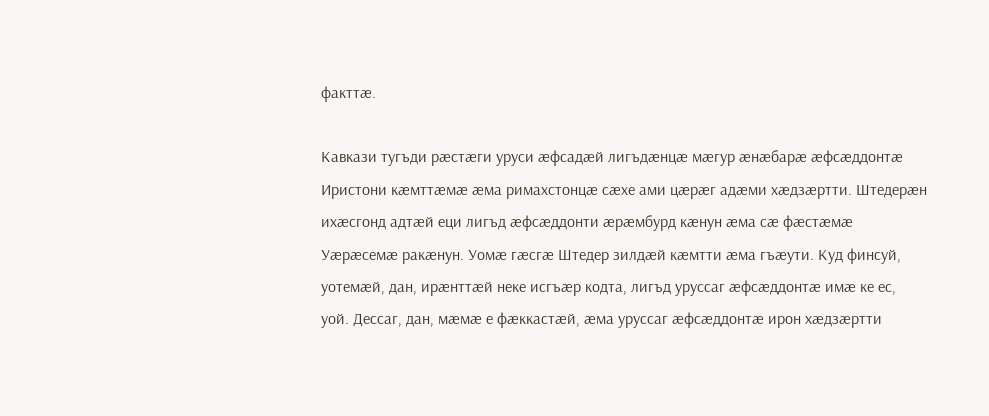факттӕ.

Кавкази тугъди рӕстӕги уруси ӕфсадӕй лигъдӕнцӕ мӕгур ӕнӕбарӕ ӕфсӕддонтӕ Иристони кӕмттӕмӕ ӕма римахстонцӕ сӕхе ами цӕрӕг адӕми хӕдзӕртти. Штедерӕн ихӕсгонд адтӕй еци лигъд ӕфсӕддонти ӕрӕмбурд кӕнун ӕма сӕ фӕстӕмӕ Уӕрӕсемӕ ракӕнун. Уомӕ гӕсгӕ Штедер зилдӕй кӕмтти ӕма гъӕути. Куд финсуй, уотемӕй, дан, ирӕнттӕй неке исгъӕр кодта, лигъд уруссаг ӕфсӕддонтӕ имӕ ке ес, уой. Дессаг, дан, мӕмӕ е фӕккастӕй, ӕма уруссаг ӕфсӕддонтӕ ирон хӕдзӕртти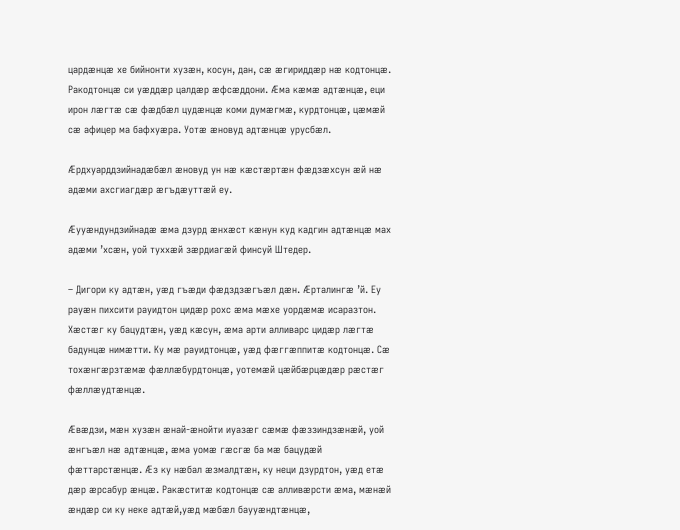цардӕнцӕ хе бийнонти хузӕн, косун, дан, сӕ ӕгириддӕр нӕ кодтонцӕ. Ракодтонцӕ си уӕддӕр цалдӕр ӕфсӕддони. Ӕма кӕмӕ адтӕнцӕ, еци ирон лӕгтӕ сӕ фӕдбӕл цудӕнцӕ коми думӕгмӕ, курдтонцӕ, цӕмӕй сӕ афицер ма бафхуӕра. Уотӕ ӕновуд адтӕнцӕ урусбӕл.

Æрдхуарддзийнадæбæл æновуд ун нæ кæстæртæн фæдзæхсун æй нæ адæми ахсгиагдæр æгъдæуттæй еу.

Ӕууӕндундзийнадӕ ӕма дзурд ӕнхӕст кӕнун куд кадгин адтӕнцӕ мах адӕми ’хсӕн, уой туххӕй зӕрдиагӕй финсуй Штедер.

– Дигори ку адтӕн, уӕд гъӕди фӕдздзӕгъӕл дӕн. Ӕрталингӕ ’й. Еу рауӕн пихсити рауидтон цидӕр рохс ӕма мӕхе уордӕмӕ исаразтон. Хӕстӕг ку бацудтӕн, уӕд кӕсун, ӕма арти алливарс цидӕр лӕгтӕ бадунцӕ нимӕтти. Ку мӕ рауидтонцӕ, уӕд фӕггӕппитӕ кодтонцӕ. Сӕ тохӕнгӕрзтӕмӕ фӕллӕбурдтонцӕ, уотемӕй цӕйбӕрцӕдӕр рӕстӕг фӕллӕудтӕнцӕ.

Ӕвӕдзи, мӕн хузӕн ӕнай-ӕнойти иуазӕг сӕмӕ фӕззиндзӕнӕй, уой ӕнгъӕл нӕ адтӕнцӕ, ӕма уомӕ гӕсгӕ ба мӕ бацудӕй фӕттарстӕнцӕ. Ӕз ку нӕбал ӕзмалдтӕн, ку неци дзурдтон, уӕд етӕ дӕр ӕрсабур ӕнцӕ. Ракӕститӕ кодтонцӕ сӕ алливӕрсти ӕма, мӕнӕй ӕндӕр си ку неке адтӕй,уӕд мӕбӕл баууӕндтӕнцӕ,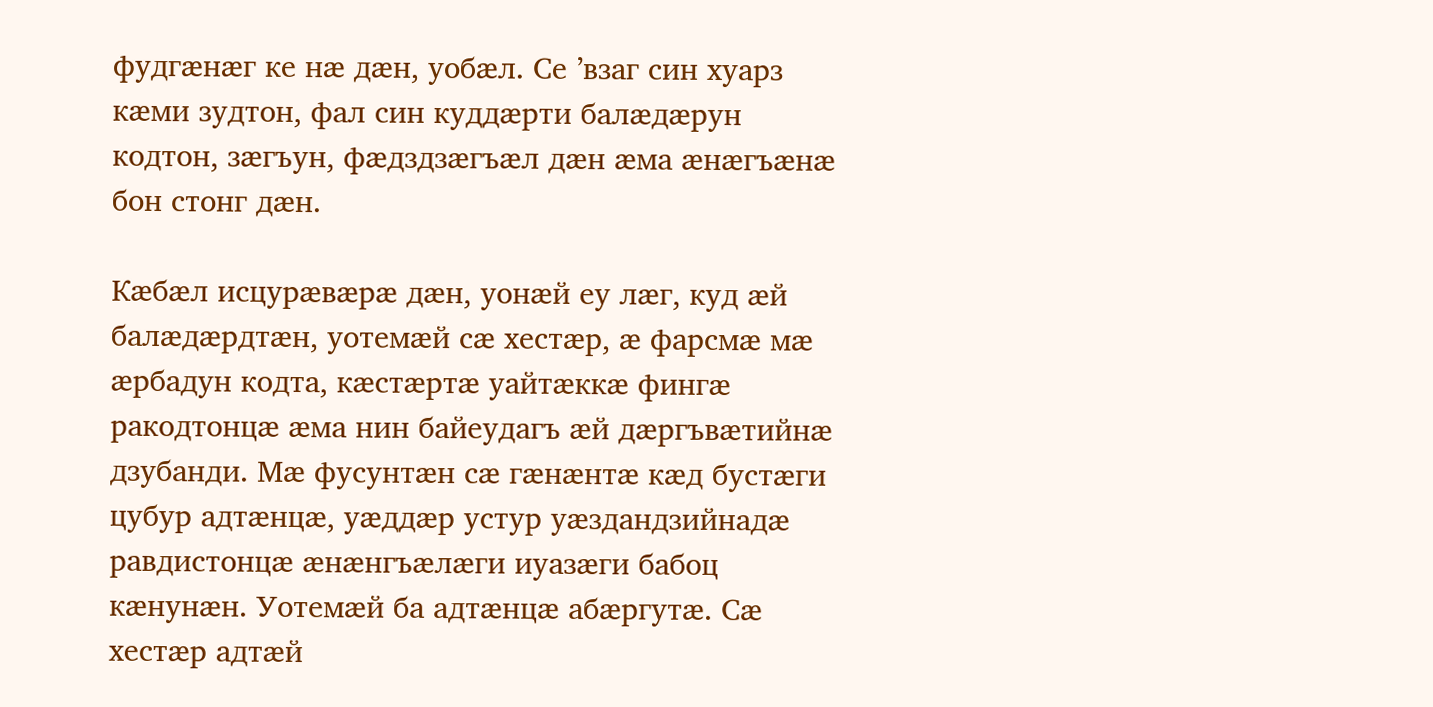фудгӕнӕг ке нӕ дӕн, уобӕл. Се ’взаг син хуарз кӕми зудтон, фал син куддӕрти балӕдӕрун кодтон, зӕгъун, фӕдздзӕгъӕл дӕн ӕма ӕнӕгъӕнӕ бон стонг дӕн.

Кӕбӕл исцурӕвӕрӕ дӕн, уонӕй еу лӕг, куд ӕй балӕдӕрдтӕн, уотемӕй сӕ хестӕр, ӕ фарсмӕ мӕ ӕрбадун кодта, кӕстӕртӕ уайтӕккӕ фингӕ ракодтонцӕ ӕма нин байеудагъ ӕй дӕргъвӕтийнӕ дзубанди. Мӕ фусунтӕн сӕ гӕнӕнтӕ кӕд бустӕги цубур адтӕнцӕ, уӕддӕр устур уӕздандзийнадӕ равдистонцӕ ӕнӕнгъӕлӕги иуазӕги бабоц кӕнунӕн. Уотемӕй ба адтӕнцӕ абӕргутӕ. Сӕ хестӕр адтӕй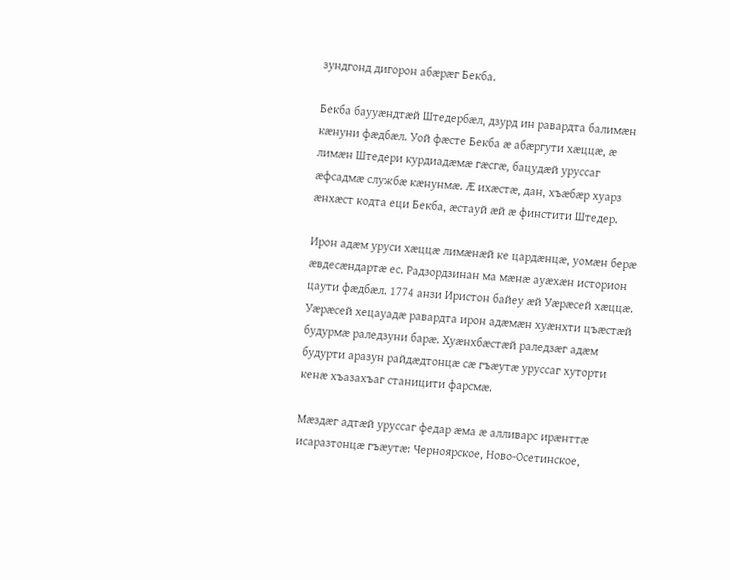зундгонд дигорон абӕрӕг Бекба.

Бекба баууӕндтӕй Штедербӕл, дзурд ин равардта балимӕн кӕнуни фӕдбӕл. Уой фӕсте Бекба ӕ абӕргути хӕццӕ, ӕ лимӕн Штедери курдиадӕмӕ гӕсгӕ, бацудӕй уруссаг ӕфсадмӕ службӕ кӕнунмӕ. Ӕ ихӕстӕ, дан, хъӕбӕр хуарз ӕнхӕст кодта еци Бекба, ӕстауй ӕй ӕ финстити Штедер.

Ирон адӕм уруси хӕццӕ лимӕнӕй ке цардӕнцӕ, уомӕн берӕ ӕвдесӕндартӕ ес. Радзордзинан ма мӕнӕ ауӕхӕн историон цаути фӕдбӕл. 1774 анзи Иристон байеу ӕй Уӕрӕсей хӕццӕ. Уӕрӕсей хецауадӕ равардта ирон адӕмӕн хуӕнхти цъӕстӕй будурмӕ раледзуни барӕ. Хуӕнхбӕстӕй раледзӕг адӕм будурти аразун райдӕдтонцӕ сӕ гъӕутӕ уруссаг хуторти кенӕ хъазахъаг станицити фарсмӕ.

Мӕздӕг адтӕй уруссаг федар ӕма ӕ алливарс ирӕнттӕ исаразтонцӕ гъӕутӕ: Черноярское, Ново-Осетинское,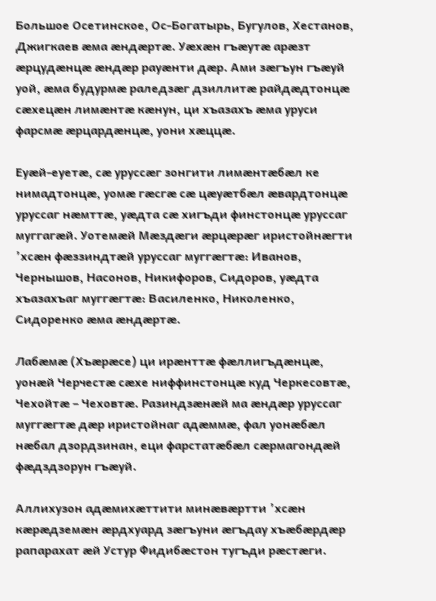Большое Осетинское, Ос-Богатырь, Бугулов, Хестанов, Джигкаев ӕма ӕндӕртӕ. Уӕхӕн гъӕутӕ арӕзт ӕрцудӕнцӕ ӕндӕр рауӕнти дӕр. Ами зӕгъун гъӕуй уой, ӕма будурмӕ раледзӕг дзиллитӕ райдӕдтонцӕ сӕхецӕн лимӕнтӕ кӕнун, ци хъазахъ ӕма уруси фарсмӕ ӕрцардӕнцӕ, уони хӕццӕ.

Еуӕй-еуетӕ, сӕ уруссӕг зонгити лимӕнтӕбӕл ке нимадтонцӕ, уомӕ гӕсгӕ сӕ цӕуӕтбӕл ӕвардтонцӕ уруссаг нӕмттӕ, уӕдта сӕ хигъди финстонцӕ уруссаг муггагӕй. Уотемӕй Мӕздӕги ӕрцӕрӕг иристойнӕгти ’хсӕн фӕззиндтӕй уруссаг муггӕгтӕ: Иванов, Чернышов, Насонов, Никифоров, Сидоров, уӕдта хъазахъаг муггӕгтӕ: Василенко, Николенко, Сидоренко ӕма ӕндӕртӕ.

Лабӕмӕ (Хъӕрӕсе) ци ирӕнттӕ фӕллигъдӕнцӕ, уонӕй Черчестӕ сӕхе ниффинстонцӕ куд Черкесовтӕ, Чехойтӕ – Чеховтӕ. Разиндзӕнӕй ма ӕндӕр уруссаг муггӕгтӕ дӕр иристойнаг адӕммӕ, фал уонӕбӕл нӕбал дзордзинан, еци фарстатӕбӕл сӕрмагондӕй фӕдздзорун гъӕуй.

Аллихузон адӕмихӕттити минӕвӕртти ’хсӕн кӕрӕдземӕн ӕрдхуард зӕгъуни ӕгъдау хъӕбӕрдӕр рапарахат ӕй Устур Фидибӕстон тугъди рӕстӕги.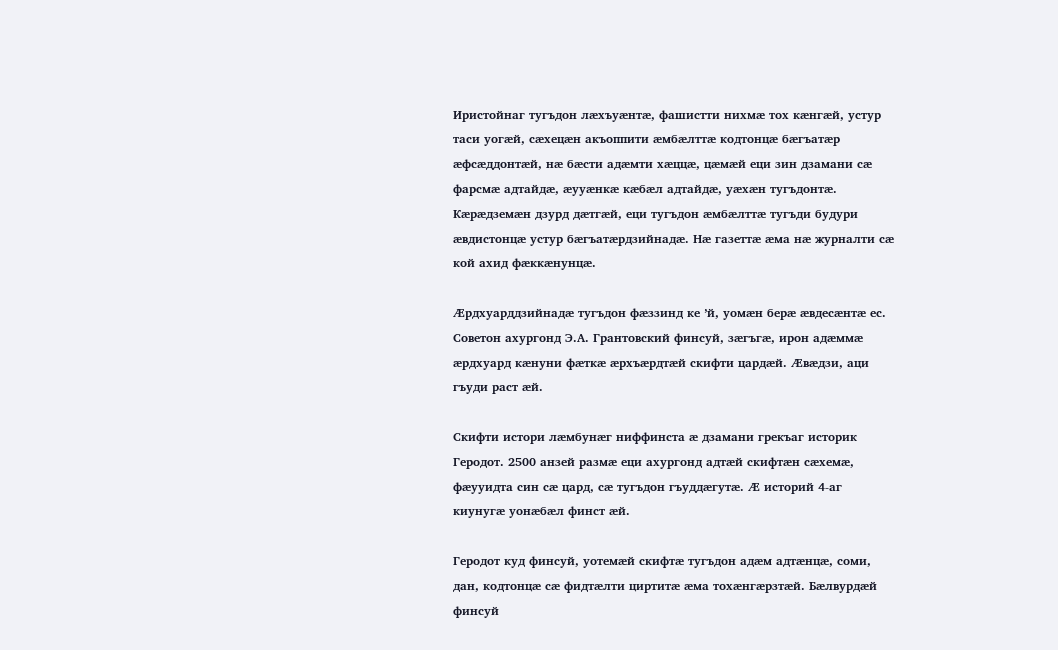Иристойнаг тугъдон лӕхъуӕнтӕ, фашистти нихмӕ тох кӕнгӕй, устур таси уогӕй, сӕхецӕн акъоппити ӕмбӕлттӕ кодтонцӕ бӕгъатӕр ӕфсӕддонтӕй, нӕ бӕсти адӕмти хӕццӕ, цӕмӕй еци зин дзамани сӕ фарсмӕ адтайдӕ, ӕууӕнкӕ кӕбӕл адтайдӕ, уӕхӕн тугъдонтӕ. Кӕрӕдземӕн дзурд дӕтгӕй, еци тугъдон ӕмбӕлттӕ тугъди будури ӕвдистонцӕ устур бӕгъатӕрдзийнадӕ. Нӕ газеттӕ ӕма нӕ журналти сӕ кой ахид фӕккӕнунцӕ.

Ӕрдхуарддзийнадӕ тугъдон фӕззинд ке ’й, уомӕн берӕ ӕвдесӕнтӕ ес. Советон ахургонд Э.А. Грантовский финсуй, зӕгъгӕ, ирон адӕммӕ ӕрдхуард кӕнуни фӕткӕ ӕрхъӕрдтӕй скифти цардӕй. Ӕвӕдзи, аци гъуди раст ӕй.

Скифти истори лӕмбунӕг ниффинста ӕ дзамани грекъаг историк Геродот. 2500 анзей размӕ еци ахургонд адтӕй скифтӕн сӕхемӕ, фӕууидта син сӕ цард, сӕ тугъдон гъуддӕгутӕ. Ӕ историй 4-аг киунугӕ уонӕбӕл финст ӕй.

Геродот куд финсуй, уотемӕй скифтӕ тугъдон адӕм адтӕнцӕ, соми, дан, кодтонцӕ сӕ фидтӕлти циртитӕ ӕма тохӕнгӕрзтӕй. Бӕлвурдӕй финсуй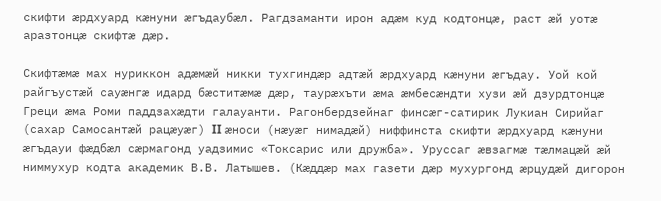скифти ӕрдхуард кӕнуни ӕгъдаубӕл. Рагдзаманти ирон адӕм куд кодтонцӕ, раст ӕй уотӕ аразтонцӕ скифтӕ дӕр.

Скифтӕмӕ мах нуриккон адӕмӕй никки тухгиндӕр адтӕй ӕрдхуард кӕнуни ӕгъдау. Уой кой райгъустӕй сауӕнгӕ идард бӕститӕмӕ дӕр, таурӕхъти ӕма ӕмбесӕндти хузи ӕй дзурдтонцӕ Греци ӕма Роми паддзахӕдти галауанти. Рагонбердзейнаг финсӕг-сатирик Лукиан Сирийаг (сахар Самосантӕй рацӕуӕг) II ӕноси (нӕуӕг нимадӕй) ниффинста скифти ӕрдхуард кӕнуни ӕгъдауи фӕдбӕл сӕрмагонд уадзимис «Токсарис или дружба». Уруссаг ӕвзагмӕ тӕлмацӕй ӕй ниммухур кодта академик В.В. Латышев. (Кӕддӕр мах газети дӕр мухургонд ӕрцудӕй дигорон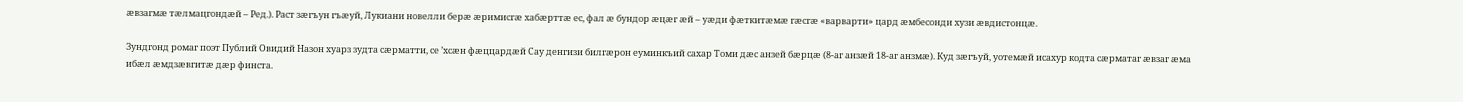ӕвзагмӕ тӕлмацгондӕй – Ред.). Раст зӕгъун гъӕуй, Лукиани новелли берӕ ӕримисгӕ хабӕрттӕ ес, фал ӕ бундор ӕцӕг ӕй – уӕди фӕткитӕмӕ гӕсгӕ «варварти» цард ӕмбесонди хузи ӕвдистонцӕ.

Зундгонд ромаг поэт Публий Овидий Назон хуарз зудта сӕрматти, се ’хсӕн фӕццардӕй Сау денгизи билгӕрон еуминкъий сахар Томи дӕс анзей бӕрцӕ (8-аг анзӕй 18-аг анзмӕ). Куд зӕгъуй, уотемӕй исахур кодта сӕрматаг ӕвзаг ӕма ибӕл ӕмдзӕвгитӕ дӕр финста.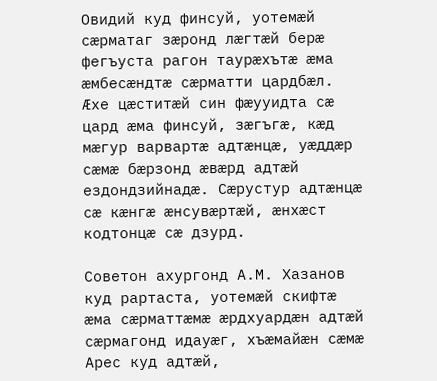Овидий куд финсуй, уотемӕй сӕрматаг зӕронд лӕгтӕй берӕ фегъуста рагон таурӕхътӕ ӕма ӕмбесӕндтӕ сӕрматти цардбӕл. Ӕхе цӕститӕй син фӕууидта сӕ цард ӕма финсуй, зӕгъгӕ, кӕд мӕгур варвартӕ адтӕнцӕ, уӕддӕр сӕмӕ бӕрзонд ӕвӕрд адтӕй ездондзийнадӕ. Сӕрустур адтӕнцӕ сӕ кӕнгӕ ӕнсувӕртӕй, ӕнхӕст кодтонцӕ сӕ дзурд.

Советон ахургонд А.М. Хазанов куд рартаста, уотемӕй скифтӕ ӕма сӕрматтӕмӕ ӕрдхуардӕн адтӕй сӕрмагонд идауӕг, хъӕмайӕн сӕмӕ Арес куд адтӕй,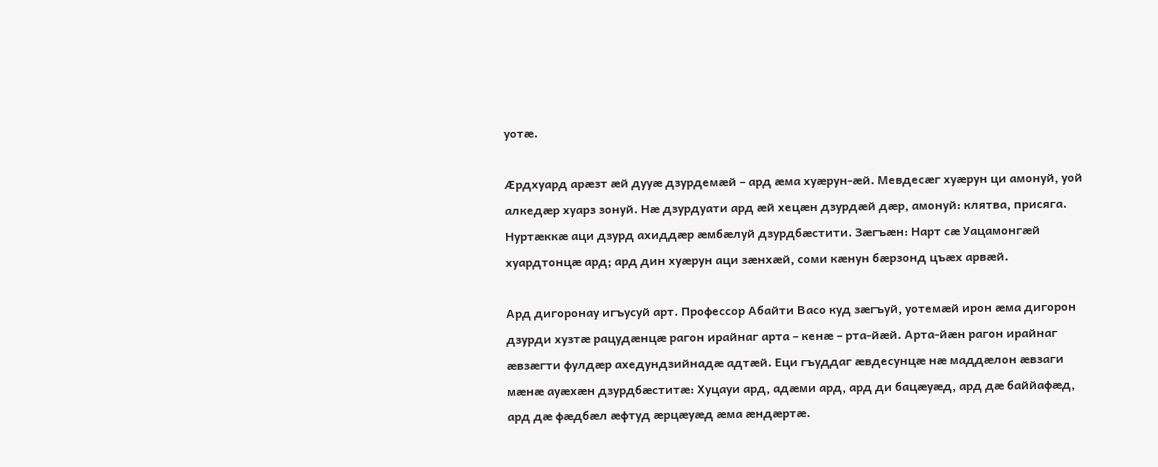уотӕ.

Ӕрдхуард арӕзт ӕй дууӕ дзурдемӕй – ард ӕма хуӕрун-ӕй. Мевдесӕг хуӕрун ци амонуй, уой алкедӕр хуарз зонуй. Нӕ дзурдуати ард ӕй хецӕн дзурдӕй дӕр, амонуй: клятва, присяга. Нуртӕккӕ аци дзурд ахиддӕр ӕмбӕлуй дзурдбӕстити. Зӕгъӕн: Нарт сӕ Уацамонгӕй хуардтонцӕ ард; ард дин хуӕрун аци зӕнхӕй, соми кӕнун бӕрзонд цъӕх арвӕй.

Ард дигоронау игъусуй арт. Профессор Абайти Васо куд зӕгъуй, уотемӕй ирон ӕма дигорон дзурди хузтӕ рацудӕнцӕ рагон ирайнаг арта – кенӕ – рта-йӕй. Арта-йӕн рагон ирайнаг ӕвзӕгти фулдӕр ахедундзийнадӕ адтӕй. Еци гъуддаг ӕвдесунцӕ нӕ маддӕлон ӕвзаги мӕнӕ ауӕхӕн дзурдбӕститӕ: Хуцауи ард, адӕми ард, ард ди бацӕуӕд, ард дӕ баййафӕд, ард дӕ фӕдбӕл ӕфтуд ӕрцӕуӕд ӕма ӕндӕртӕ.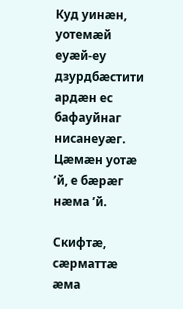Куд уинӕн, уотемӕй еуӕй-еу дзурдбӕстити ардӕн ес бафауйнаг нисанеуӕг. Цӕмӕн уотӕ ’й, е бӕрӕг нӕма ’й.

Скифтӕ, сӕрматтӕ ӕма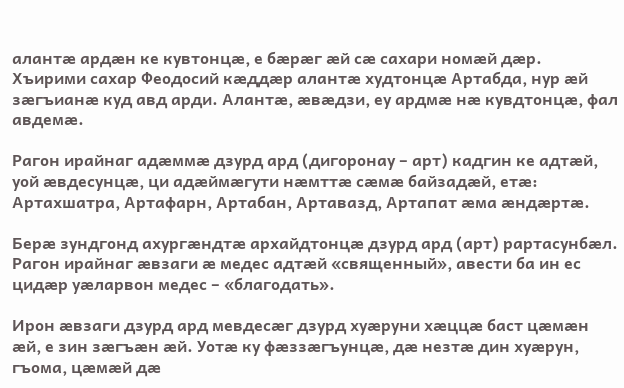алантӕ ардӕн ке кувтонцӕ, е бӕрӕг ӕй сӕ сахари номӕй дӕр. Хъирими сахар Феодосий кӕддӕр алантӕ худтонцӕ Артабда, нур ӕй зӕгъианӕ куд авд арди. Алантӕ, ӕвӕдзи, еу ардмӕ нӕ кувдтонцӕ, фал авдемӕ.

Рагон ирайнаг адӕммӕ дзурд ард (дигоронау – арт) кадгин ке адтӕй, уой ӕвдесунцӕ, ци адӕймӕгути нӕмттӕ сӕмӕ байзадӕй, етӕ: Артахшатра, Артафарн, Артабан, Артавазд, Артапат ӕма ӕндӕртӕ.

Берӕ зундгонд ахургӕндтӕ архайдтонцӕ дзурд ард (арт) рартасунбӕл. Рагон ирайнаг ӕвзаги ӕ медес адтӕй «священный», авести ба ин ес цидӕр уӕларвон медес – «благодать».

Ирон ӕвзаги дзурд ард мевдесӕг дзурд хуӕруни хӕццӕ баст цӕмӕн ӕй, е зин зӕгъӕн ӕй. Уотӕ ку фӕззӕгъунцӕ, дӕ незтӕ дин хуӕрун, гъома, цӕмӕй дӕ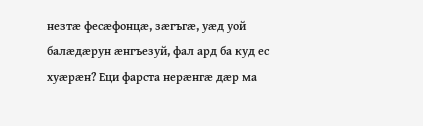незтӕ фесӕфонцӕ, зӕгъгӕ, уӕд уой балӕдӕрун ӕнгъезуй, фал ард ба куд ес хуӕрӕн? Еци фарста нерӕнгӕ дӕр ма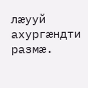лӕууй ахургӕндти размӕ.